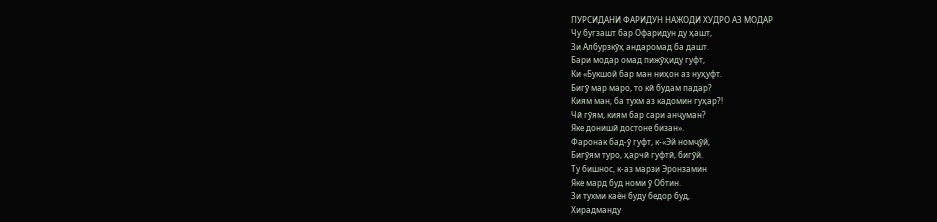ПУРСИДАНИ ФАРИДУН НАЖОДИ ХУДРО АЗ МОДАР
Чу бугзашт бар Офаридун ду ҳашт,
Зи Албурзкӯҳ андаромад ба дашт.
Бари модар омад пижӯҳиду гуфт,
Ки «Букшой бар ман ниҳон аз нуҳуфт.
Бигӯ мар маро, то кӣ будам падар?
Киям ман, ба тухм аз кадомин гуҳар?!
Чӣ гӯям, киям бар сари анҷуман?
Яке донишӣ достоне бизан».
Фаронак бад-ӯ гуфт, к-«Эй номҷӯй,
Бигӯям туро, ҳарчӣ гуфтӣ, бигӯй.
Ту бишнос, к-аз марзи Эронзамин
Яке мард буд номи ӯ Обтин.
Зи тухми каён буду бедор буд,
Хирадманду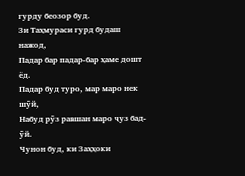гурду беозор буд.
Зи Таҳмураси гурд будаш нажод,
Падар бар падар-бар ҳаме дошт ёд.
Падар буд туро, мар маро нек шӯй,
Набуд рӯз равшан маро ҷуз бад-ӯй.
Чунон буд, ки Заҳҳоки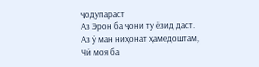ҷодупараст
Аз Эрон ба ҷони ту ёзид даст.
Аз ӯ ман ниҳонат ҳамедоштам,
Чӣ моя ба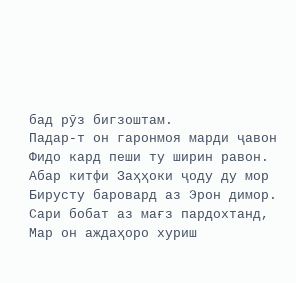бад рӯз бигзоштам.
Падар-т он гаронмоя марди ҷавон
Фидо кард пеши ту ширин равон.
Абар китфи Заҳҳоки ҷоду ду мор
Бирусту баровард аз Эрон димор.
Сари бобат аз мағз пардохтанд,
Мар он аждаҳоро хуриш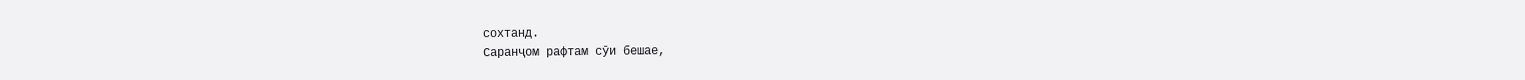сохтанд.
Саранҷом рафтам сӯи бешае,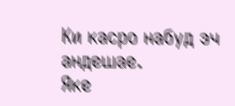Ки касро набуд эч андешае.
Яке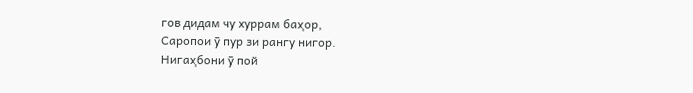гов дидам чу хуррам баҳор,
Саропои ӯ пур зи рангу нигор.
Нигаҳбони ӯ пой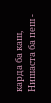карда ба каш,
Нишаста ба пеш -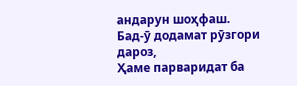андарун шоҳфаш.
Бад-ӯ додамат рӯзгори дароз,
Ҳаме парваридат ба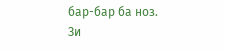бар-бар ба ноз.
Зи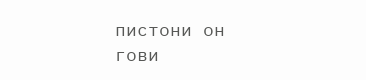пистони он гови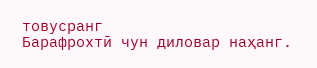товусранг
Барафрохтӣ чун диловар наҳанг.